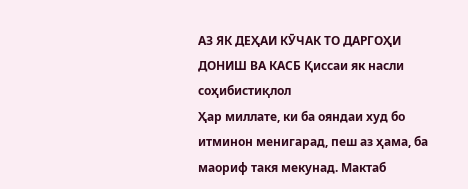АЗ ЯК ДЕҲАИ КӮЧАК ТО ДАРГОҲИ ДОНИШ ВА КАСБ Қиссаи як насли соҳибистиқлол
Ҳар миллате, ки ба ояндаи худ бо итминон менигарад, пеш аз ҳама, ба маориф такя мекунад. Мактаб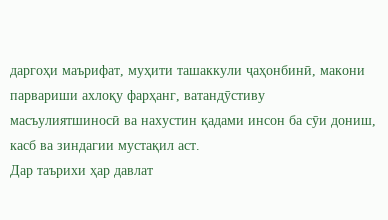даргоҳи маърифат, муҳити ташаккули ҷаҳонбинӣ, макони парвариши ахлоқу фарҳанг, ватандӯстиву масъулиятшиносӣ ва нахустин қадами инсон ба сӯи дониш, касб ва зиндагии мустақил аст.
Дар таърихи ҳар давлат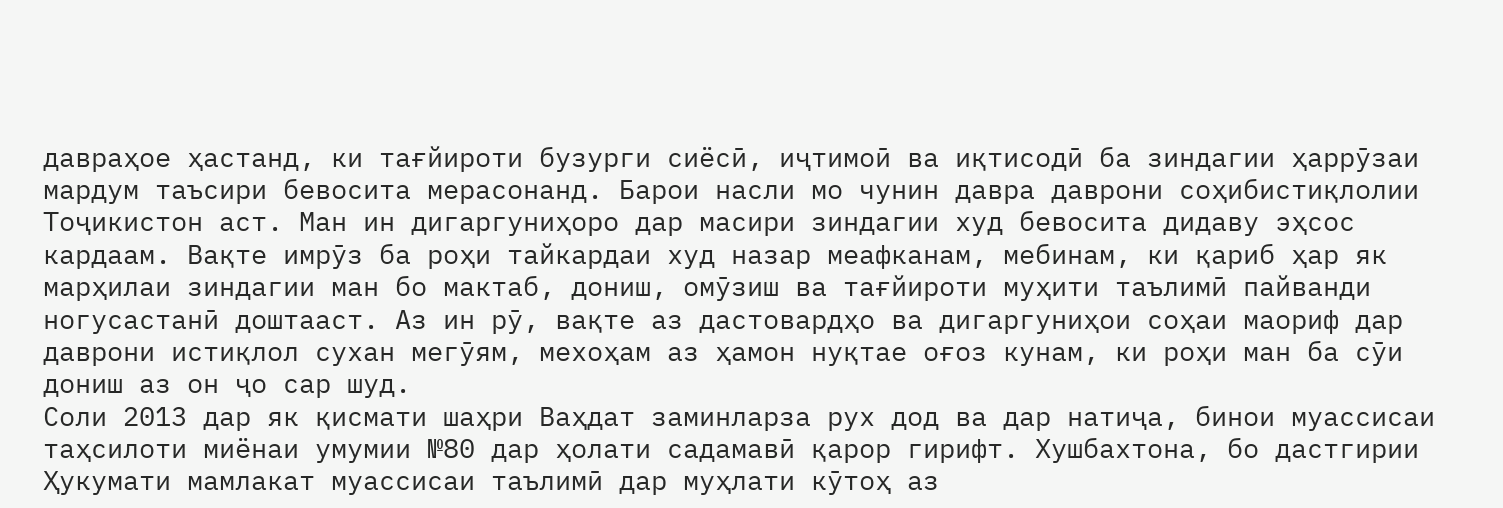давраҳое ҳастанд, ки тағйироти бузурги сиёсӣ, иҷтимоӣ ва иқтисодӣ ба зиндагии ҳаррӯзаи мардум таъсири бевосита мерасонанд. Барои насли мо чунин давра даврони соҳибистиқлолии Тоҷикистон аст. Ман ин дигаргуниҳоро дар масири зиндагии худ бевосита дидаву эҳсос кардаам. Вақте имрӯз ба роҳи тайкардаи худ назар меафканам, мебинам, ки қариб ҳар як марҳилаи зиндагии ман бо мактаб, дониш, омӯзиш ва тағйироти муҳити таълимӣ пайванди ногусастанӣ доштааст. Аз ин рӯ, вақте аз дастовардҳо ва дигаргуниҳои соҳаи маориф дар даврони истиқлол сухан мегӯям, мехоҳам аз ҳамон нуқтае оғоз кунам, ки роҳи ман ба сӯи дониш аз он ҷо сар шуд.
Соли 2013 дар як қисмати шаҳри Ваҳдат заминларза рух дод ва дар натиҷа, бинои муассисаи таҳсилоти миёнаи умумии №80 дар ҳолати садамавӣ қарор гирифт. Хушбахтона, бо дастгирии Ҳукумати мамлакат муассисаи таълимӣ дар муҳлати кӯтоҳ аз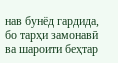нав бунёд гардида, бо тарҳи замонавӣ ва шароити беҳтар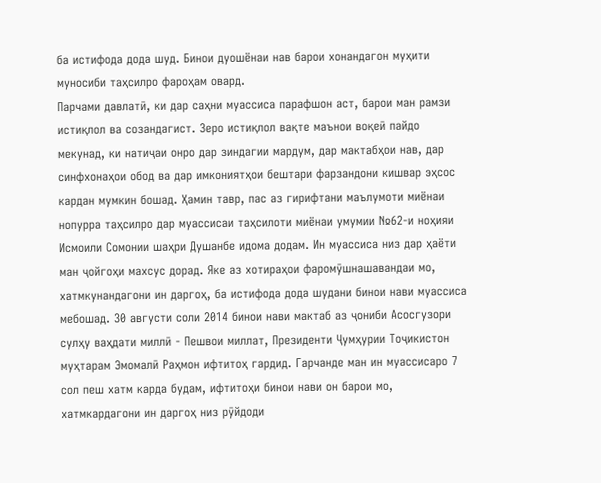ба истифода дода шуд. Бинои дуошёнаи нав барои хонандагон муҳити муносиби таҳсилро фароҳам овард.
Парчами давлатӣ, ки дар саҳни муассиса парафшон аст, барои ман рамзи истиқлол ва созандагист. Зеро истиқлол вақте маънои воқеӣ пайдо мекунад, ки натиҷаи онро дар зиндагии мардум, дар мактабҳои нав, дар синфхонаҳои обод ва дар имкониятҳои бештари фарзандони кишвар эҳсос кардан мумкин бошад. Ҳамин тавр, пас аз гирифтани маълумоти миёнаи нопурра таҳсилро дар муассисаи таҳсилоти миёнаи умумии №62-и ноҳияи Исмоили Сомонии шаҳри Душанбе идома додам. Ин муассиса низ дар ҳаёти ман ҷойгоҳи махсус дорад. Яке аз хотираҳои фаромӯшнашавандаи мо, хатмкунандагони ин даргоҳ, ба истифода дода шудани бинои нави муассиса мебошад. 30 августи соли 2014 бинои нави мактаб аз ҷониби Асосгузори сулҳу ваҳдати миллӣ - Пешвои миллат, Президенти Ҷумҳурии Тоҷикистон муҳтарам Эмомалӣ Раҳмон ифтитоҳ гардид. Гарчанде ман ин муассисаро 7 сол пеш хатм карда будам, ифтитоҳи бинои нави он барои мо, хатмкардагони ин даргоҳ низ рӯйдоди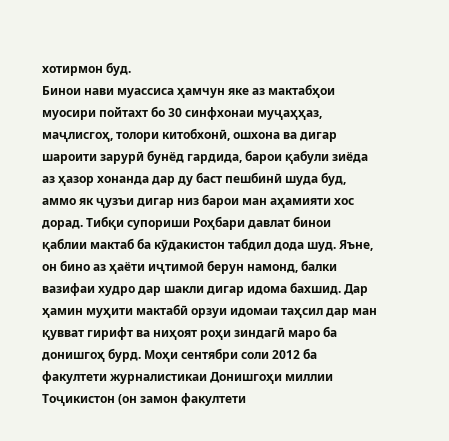хотирмон буд.
Бинои нави муассиса ҳамчун яке аз мактабҳои муосири пойтахт бо 30 синфхонаи муҷаҳҳаз, маҷлисгоҳ, толори китобхонӣ, ошхона ва дигар шароити зарурӣ бунёд гардида, барои қабули зиёда аз ҳазор хонанда дар ду баст пешбинӣ шуда буд, аммо як ҷузъи дигар низ барои ман аҳамияти хос дорад. Тибқи супориши Роҳбари давлат бинои қаблии мактаб ба кӯдакистон табдил дода шуд. Яъне, он бино аз ҳаёти иҷтимоӣ берун намонд, балки вазифаи худро дар шакли дигар идома бахшид. Дар ҳамин муҳити мактабӣ орзуи идомаи таҳсил дар ман қувват гирифт ва ниҳоят роҳи зиндагӣ маро ба донишгоҳ бурд. Моҳи сентябри соли 2012 ба факултети журналистикаи Донишгоҳи миллии Тоҷикистон (он замон факултети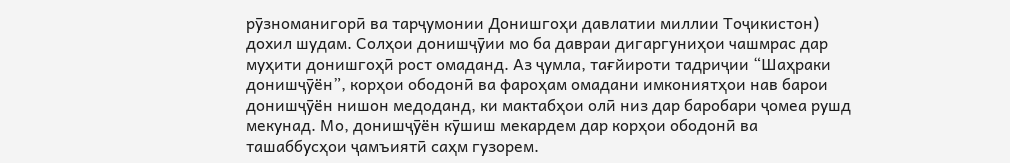рӯзноманигорӣ ва тарҷумонии Донишгоҳи давлатии миллии Тоҷикистон) дохил шудам. Солҳои донишҷӯии мо ба давраи дигаргуниҳои чашмрас дар муҳити донишгоҳӣ рост омаданд. Аз ҷумла, тағйироти тадриҷии “Шаҳраки донишҷӯён”, корҳои ободонӣ ва фароҳам омадани имкониятҳои нав барои донишҷӯён нишон медоданд, ки мактабҳои олӣ низ дар баробари ҷомеа рушд мекунад. Мо, донишҷӯён кӯшиш мекардем дар корҳои ободонӣ ва ташаббусҳои ҷамъиятӣ саҳм гузорем.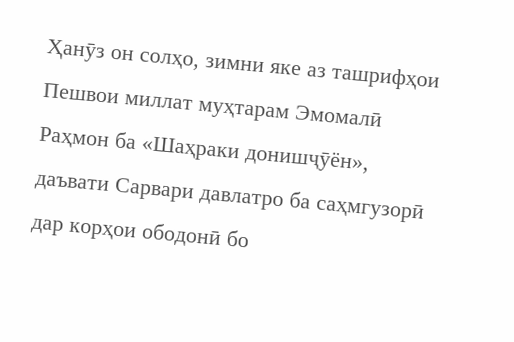Ҳанӯз он солҳо, зимни яке аз ташрифҳои Пешвои миллат муҳтарам Эмомалӣ Раҳмон ба «Шаҳраки донишҷӯён», даъвати Сарвари давлатро ба саҳмгузорӣ дар корҳои ободонӣ бо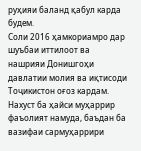руҳияи баланд қабул карда будем.
Соли 2016 ҳамкориамро дар шуъбаи иттилоот ва нашрияи Донишгоҳи давлатии молия ва иқтисоди Тоҷикистон оғоз кардам. Нахуст ба ҳайси муҳаррир фаъолият намуда, баъдан ба вазифаи сармуҳаррири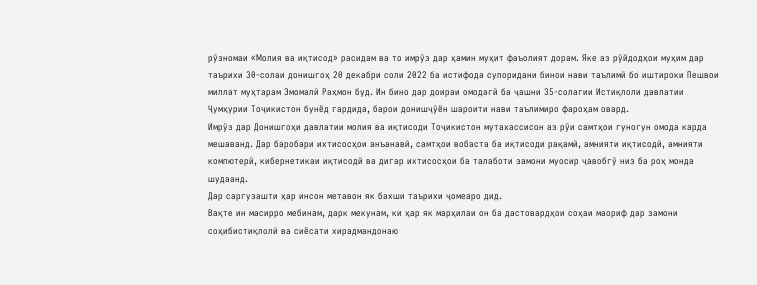рӯзномаи «Молия ва иқтисод» расидам ва то имрӯз дар ҳамин муҳит фаъолият дорам. Яке аз рӯйдодҳои муҳим дар таърихи 30-солаи донишгоҳ 20 декабри соли 2022 ба истифода супоридани бинои нави таълимӣ бо иштироки Пешвои миллат муҳтарам Эмомалӣ Раҳмон буд. Ин бино дар доираи омодагӣ ба ҷашни 35-солагии Истиқлоли давлатии Ҷумҳурии Тоҷикистон бунёд гардида, барои донишҷӯён шароити нави таълимиро фароҳам овард.
Имрӯз дар Донишгоҳи давлатии молия ва иқтисоди Тоҷикистон мутахассисон аз рӯи самтҳои гуногун омода карда мешаванд. Дар баробари ихтисосҳои анъанавӣ, самтҳои вобаста ба иқтисоди рақамӣ, амнияти иқтисодӣ, амнияти компютерӣ, кибернетикаи иқтисодӣ ва дигар ихтисосҳои ба талаботи замони муосир ҷавобгӯ низ ба роҳ монда шудаанд.
Дар саргузашти ҳар инсон метавон як бахши таърихи ҷомеаро дид.
Вақте ин масирро мебинам, дарк мекунам, ки ҳар як марҳилаи он ба дастовардҳои соҳаи маориф дар замони соҳибистиқлолӣ ва сиёсати хирадмандонаю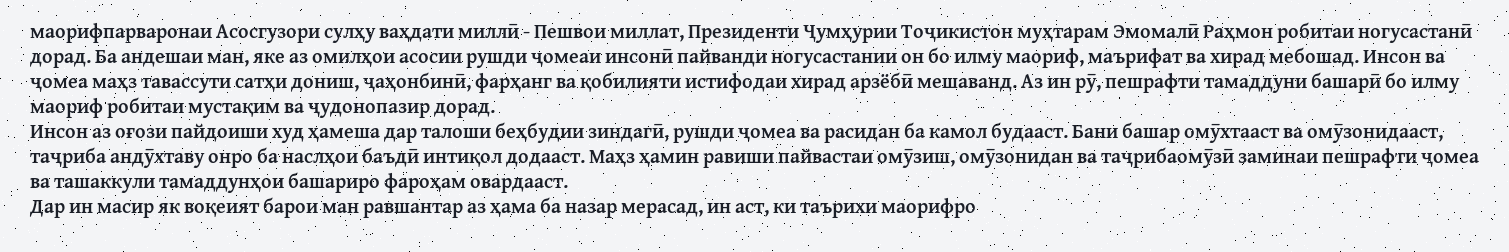маорифпарваронаи Асосгузори сулҳу ваҳдати миллӣ - Пешвои миллат, Президенти Ҷумҳурии Тоҷикистон муҳтарам Эмомалӣ Раҳмон робитаи ногусастанӣ дорад. Ба андешаи ман, яке аз омилҳои асосии рушди ҷомеаи инсонӣ пайванди ногусастании он бо илму маориф, маърифат ва хирад мебошад. Инсон ва ҷомеа маҳз тавассути сатҳи дониш, ҷаҳонбинӣ, фарҳанг ва қобилияти истифодаи хирад арзёбӣ мешаванд. Аз ин рӯ, пешрафти тамаддуни башарӣ бо илму маориф робитаи мустақим ва ҷудонопазир дорад.
Инсон аз оғози пайдоиши худ ҳамеша дар талоши беҳбудии зиндагӣ, рушди ҷомеа ва расидан ба камол будааст. Бани башар омӯхтааст ва омӯзонидааст, таҷриба андӯхтаву онро ба наслҳои баъдӣ интиқол додааст. Маҳз ҳамин равиши пайвастаи омӯзиш, омӯзонидан ва таҷрибаомӯзӣ заминаи пешрафти ҷомеа ва ташаккули тамаддунҳои башариро фароҳам овардааст.
Дар ин масир як воқеият барои ман равшантар аз ҳама ба назар мерасад, ин аст, ки таърихи маорифро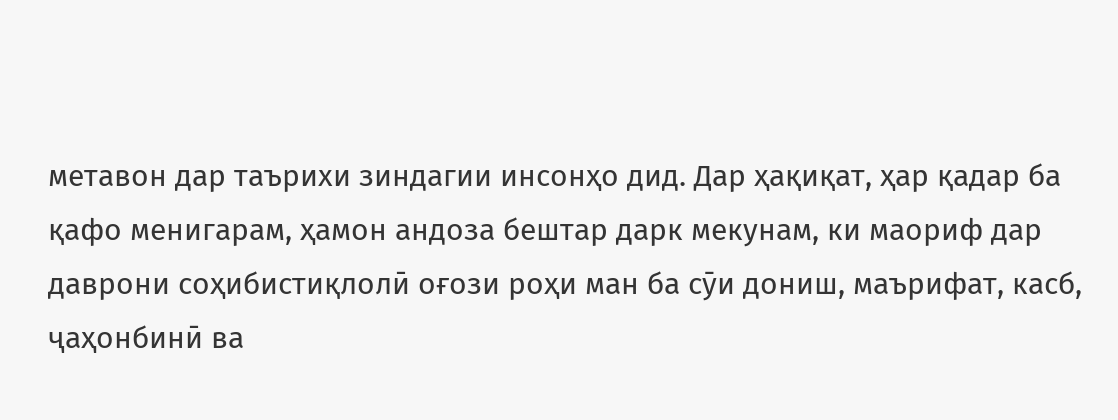метавон дар таърихи зиндагии инсонҳо дид. Дар ҳақиқат, ҳар қадар ба қафо менигарам, ҳамон андоза бештар дарк мекунам, ки маориф дар даврони соҳибистиқлолӣ оғози роҳи ман ба сӯи дониш, маърифат, касб, ҷаҳонбинӣ ва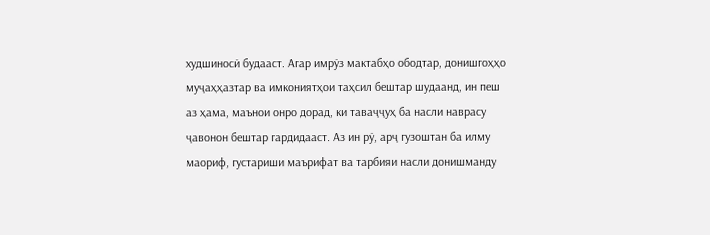худшиносӣ будааст. Агар имрӯз мактабҳо ободтар, донишгоҳҳо муҷаҳҳазтар ва имкониятҳои таҳсил бештар шудаанд, ин пеш аз ҳама, маънои онро дорад, ки таваҷҷуҳ ба насли наврасу ҷавонон бештар гардидааст. Аз ин рӯ, арҷ гузоштан ба илму маориф, густариши маърифат ва тарбияи насли донишманду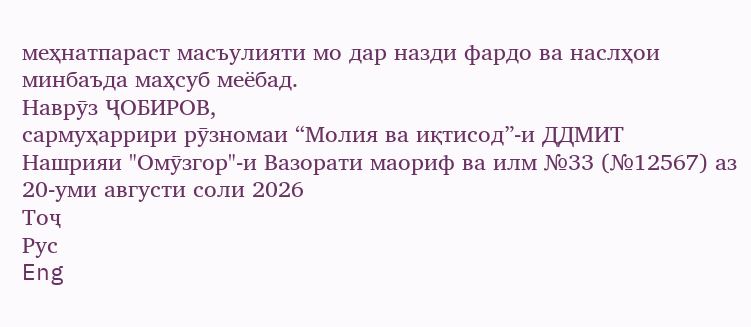меҳнатпараст масъулияти мо дар назди фардо ва наслҳои минбаъда маҳсуб меёбад.
Наврӯз ҶОБИРОВ,
сармуҳаррири рӯзномаи “Молия ва иқтисод”-и ДДМИТ
Нашрияи "Омӯзгор"-и Вазорати маориф ва илм №33 (№12567) аз 20-уми августи соли 2026
Тоҷ
Рус
Eng